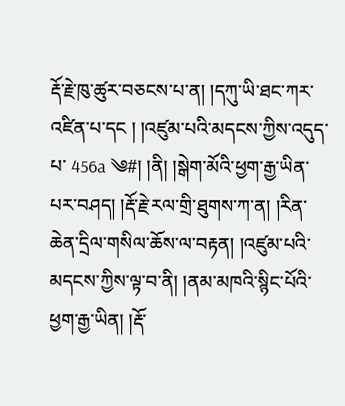རྡོ་རྗེ་ཁུ་ཚུར་བཅངས་པ་ན། །དཀུ་ཡི་ཐང་ཀར་འཛིན་པ་དང ། །འཛུམ་པའི་མདངས་ཀྱིས་འདུད་པ་ 456a ༄#། །ནི། །སྒེག་མོའི་ཕྱག་རྒྱ་ཡིན་པར་བཤད། །རྡོ་རྗེ་རལ་གྲི་ཐུགས་ཀ་ན། །རིན་ཆེན་དྲིལ་གསིལ་ཆོས་ལ་བརྟན། །འཛུམ་པའི་མདངས་ཀྱིས་ལྟ་བ་ནི། །ནམ་མཁའི་སྙིང་པོའི་ཕྱག་རྒྱ་ཡིན། །རྡོ་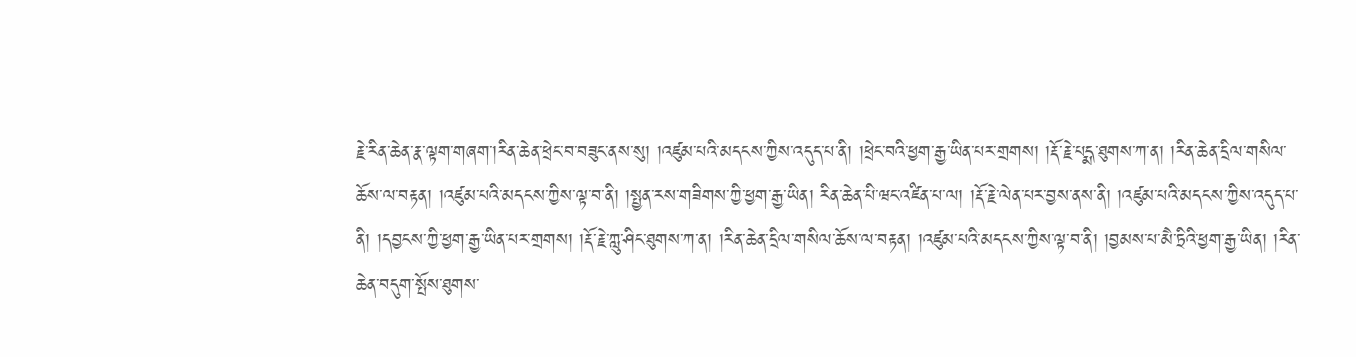རྗེ་རིན་ཆེན་རྣ་ལྟག་གཞག་།རིན་ཆེན་ཕྲེང་བ་བཟུང་ནས་སུ། །འཛུམ་པའི་མདངས་ཀྱིས་འདུད་པ་ནི། །ཕྲེང་བའི་ཕྱག་རྒྱ་ཡིན་པར་གྲགས། །རྡོ་རྗེ་པདྨ་ཐུགས་ཀ་ན། །རིན་ཆེན་དྲིལ་གསིལ་ཆོས་ལ་བརྟན། །འཛུམ་པའི་མདངས་ཀྱིས་ལྟ་བ་ནི། །སྤྱན་རས་གཟིགས་ཀྱི་ཕྱག་རྒྱ་ཡིན། རིན་ཆེན་པི་ཝང་འཛིན་པ་ལ། །རྡོ་རྗེ་ལེན་པར་བྱས་ནས་ནི། །འཛུམ་པའི་མདངས་ཀྱིས་འདུད་པ་ནི། །དབྱངས་ཀྱི་ཕྱག་རྒྱ་ཡིན་པར་གྲགས། །རྡོ་རྗེ་ཀླུ་ཤིང་ཐུགས་ཀ་ན། །རིན་ཆེན་དྲིལ་གསིལ་ཆོས་ལ་བརྟན། །འཛུམ་པའི་མདངས་ཀྱིས་ལྟ་བ་ནི། །བྱམས་པ་མཻ་ཏྲིའི་ཕྱག་རྒྱ་ཡིན། །རིན་ཆེན་བདུག་སྤོས་ཐུགས་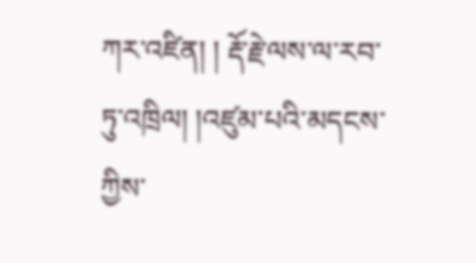ཀར་འཛིན། ། རྡོ་རྗེ་ལས་ལ་རབ་ཏུ་འཁྲིལ། །འཛུམ་པའི་མདངས་ཀྱིས་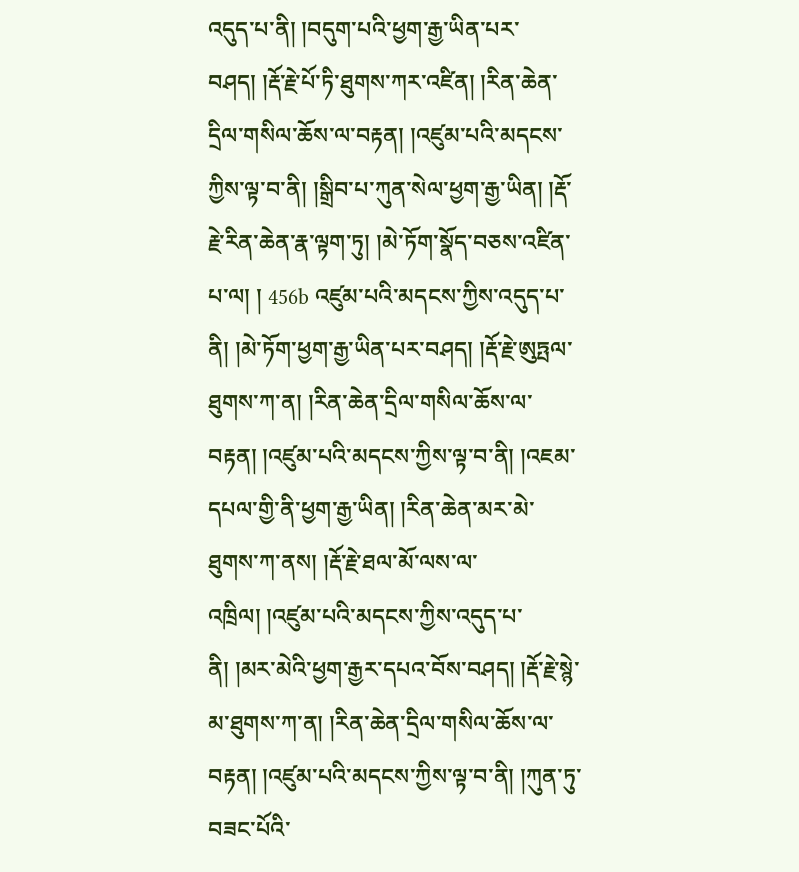འདུད་པ་ནི། །བདུག་པའི་ཕྱག་རྒྱ་ཡིན་པར་བཤད། །རྡོ་རྗེ་པོ་ཏི་ཐུགས་ཀར་འཛིན། །རིན་ཆེན་དྲིལ་གསིལ་ཆོས་ལ་བརྟན། །འཛུམ་པའི་མདངས་ཀྱིས་ལྟ་བ་ནི། །སྒྲིབ་པ་ཀུན་སེལ་ཕྱག་རྒྱ་ཡིན། །རྡོ་རྗེ་རིན་ཆེན་རྣ་ལྟག་ཏུ། །མེ་ཏོག་སྣོད་བཅས་འཛིན་པ་ལ། ། 456b འཛུམ་པའི་མདངས་ཀྱིས་འདུད་པ་ནི། །མེ་ཏོག་ཕྱག་རྒྱ་ཡིན་པར་བཤད། །རྡོ་རྗེ་ཨུཏྤལ་ཐུགས་ཀ་ན། །རིན་ཆེན་དྲིལ་གསིལ་ཆོས་ལ་བརྟན། །འཛུམ་པའི་མདངས་ཀྱིས་ལྟ་བ་ནི། །འཇམ་དཔལ་གྱི་ནི་ཕྱག་རྒྱ་ཡིན། །རིན་ཆེན་མར་མེ་ཐུགས་ཀ་ནས། །རྡོ་རྗེ་ཐལ་མོ་ལས་ལ་འཁྲིལ། །འཛུམ་པའི་མདངས་ཀྱིས་འདུད་པ་ནི། །མར་མེའི་ཕྱག་རྒྱར་དཔའ་བོས་བཤད། །རྡོ་རྗེ་སྙེ་མ་ཐུགས་ཀ་ན། །རིན་ཆེན་དྲིལ་གསིལ་ཆོས་ལ་བརྟན། །འཛུམ་པའི་མདངས་ཀྱིས་ལྟ་བ་ནི། །ཀུན་ཏུ་བཟང་པོའི་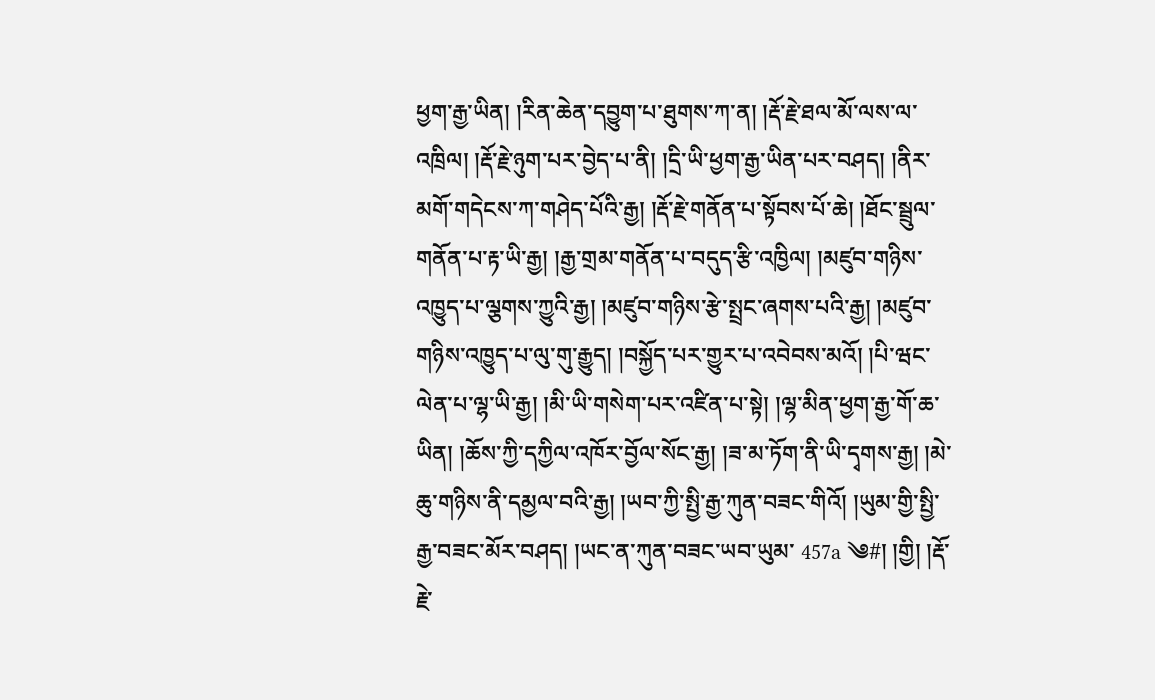ཕྱག་རྒྱ་ཡིན། །རིན་ཆེན་དབྱུག་པ་ཐུགས་ཀ་ན། །རྡོ་རྗེ་ཐལ་མོ་ལས་ལ་འཁྲིལ། །རྡོ་རྗེ་ཉུག་པར་བྱེད་པ་ནི། །དྲི་ཡི་ཕྱག་རྒྱ་ཡིན་པར་བཤད། །ནིར་མགོ་གདེངས་ཀ་གཤེད་པོའི་རྒྱ། །རྡོ་རྗེ་གནོན་པ་སྟོབས་པོ་ཆེ། །ཐོང་སྦྲུལ་གནོན་པ་རྟ་ཡི་རྒྱ། །རྒྱ་གྲམ་གནོན་པ་བདུད་རྩི་འཁྱིལ། །མཛུབ་གཉིས་འཁྱུད་པ་ལྕགས་ཀྱུའི་རྒྱ། །མཛུབ་གཉིས་རྩེ་སྤྲང་ཞགས་པའི་རྒྱ། །མཛུབ་གཉིས་འཁྱུད་པ་ལུ་གུ་རྒྱུད། །བསྐྱོད་པར་གྱུར་པ་འབེབས་མའོ། །པི་ཝང་ལེན་པ་ལྷ་ཡི་རྒྱ། །མི་ཡི་གསེག་པར་འཛིན་པ་སྟེ། །ལྷ་མིན་ཕྱག་རྒྱ་གོ་ཆ་ཡིན། །ཆོས་ཀྱི་དཀྱིལ་འཁོར་བྱོལ་སོང་རྒྱ། །ཟ་མ་ཏོག་ནི་ཡི་དྭགས་རྒྱ། །མེ་ཆུ་གཉིས་ནི་དམྱལ་བའི་རྒྱ། །ཡབ་ཀྱི་སྤྱི་རྒྱ་ཀུན་བཟང་གིའོ། །ཡུམ་གྱི་སྤྱི་རྒྱ་བཟང་མོར་བཤད། །ཡང་ན་ཀུན་བཟང་ཡབ་ཡུམ་ 457a ༄#། །གྱི། །རྡོ་རྗེ་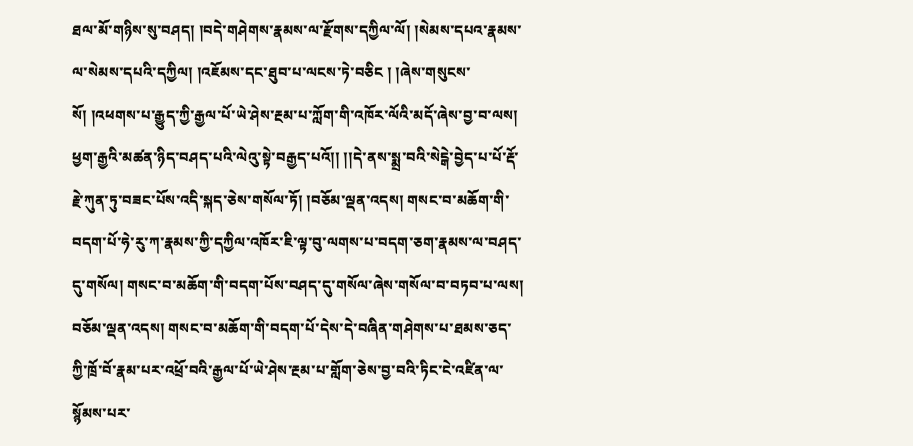ཐལ་མོ་གཉིས་སུ་བཤད། །བདེ་གཤེགས་རྣམས་ལ་རྫོགས་དཀྱིལ་ལོ། །སེམས་དཔའ་རྣམས་ལ་སེམས་དཔའི་དཀྱིལ། །འཇོམས་དང་ཐུབ་པ་ལངས་ཏེ་བཅིང ། །ཞེས་གསུངས་སོ། །འཕགས་པ་རྒྱུད་ཀྱི་རྒྱལ་པོ་ཡེ་ཤེས་རྔམ་པ་ཀློག་གི་འཁོར་ལོའི་མདོ་ཞེས་བྱ་བ་ལས། ཕྱག་རྒྱའི་མཚན་ཉིད་བཤད་པའི་ལེའུ་སྟེ་བརྒྱད་པའོ།། །།དེ་ནས་སྨྲ་བའི་སེངྒེ་བྱེད་པ་པོ་རྡོ་རྗེ་ཀུན་ཏུ་བཟང་པོས་འདི་སྐད་ཅེས་གསོལ་ཏོ། །བཅོམ་ལྡན་འདས། གསང་བ་མཆོག་གི་བདག་པོ་ཧེ་རུ་ཀ་རྣམས་ཀྱི་དཀྱིལ་འཁོར་ཇི་ལྟ་བུ་ལགས་པ་བདག་ཅག་རྣམས་ལ་བཤད་དུ་གསོལ། གསང་བ་མཆོག་གི་བདག་པོས་བཤད་དུ་གསོལ་ཞེས་གསོལ་བ་བཏབ་པ་ལས། བཅོམ་ལྡན་འདས། གསང་བ་མཆོག་གི་བདག་པོ་དེས་དེ་བཞིན་གཤེགས་པ་ཐམས་ཅད་ཀྱི་ཁྲོ་བོ་རྣམ་པར་འཕྲོ་བའི་རྒྱལ་པོ་ཡེ་ཤེས་རྔམ་པ་གློག་ཅེས་བྱ་བའི་ཏིང་ངེ་འཛིན་ལ་སྙོམས་པར་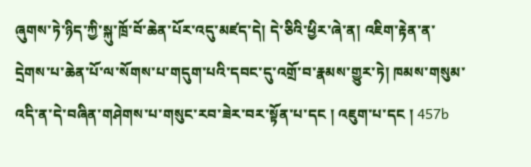ཞུགས་ཏེ་ཉིད་ཀྱི་སྐུ་ཁྲོ་བོ་ཆེན་པོར་འདུ་མཛད་དེ། དེ་ཅིའི་ཕྱིར་ཞེ་ན། འཇིག་རྟེན་ན་དྲེགས་པ་ཆེན་པོ་ལ་སོགས་པ་གདུག་པའི་དབང་དུ་འགྲོ་བ་རྣམས་གྱུར་ཏེ། ཁམས་གསུམ་འདི་ན་དེ་བཞིན་གཤེགས་པ་གསུང་རབ་ཟེར་བར་སྟོན་པ་དང ། འཇུག་པ་དང ། 457b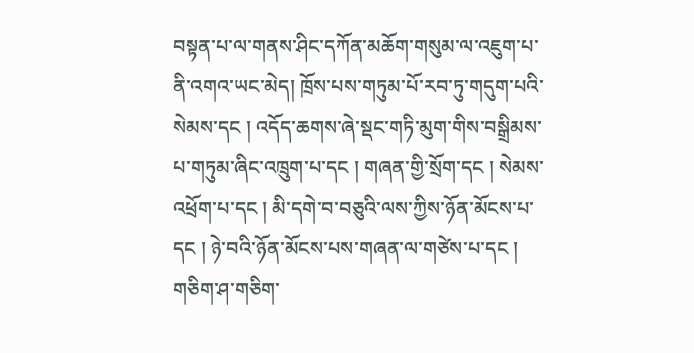བསྟན་པ་ལ་གནས་ཤིང་དཀོན་མཆོག་གསུམ་ལ་འཇུག་པ་ནི་འགའ་ཡང་མེད། ཁྲོས་པས་གཏུམ་པོ་རབ་ཏུ་གདུག་པའི་སེམས་དང ། འདོད་ཆགས་ཞེ་སྡང་གཏི་མུག་གིས་བསྒྲིམས་པ་གཏུམ་ཞིང་འཁྲུག་པ་དང ། གཞན་གྱི་སྲོག་དང ། སེམས་འཕྲོག་པ་དང ། མི་དགེ་བ་བཅུའི་ལས་ཀྱིས་ཉོན་མོངས་པ་དང ། ཉེ་བའི་ཉོན་མོངས་པས་གཞན་ལ་གཙེས་པ་དང ། གཅིག་ཤ་གཅིག་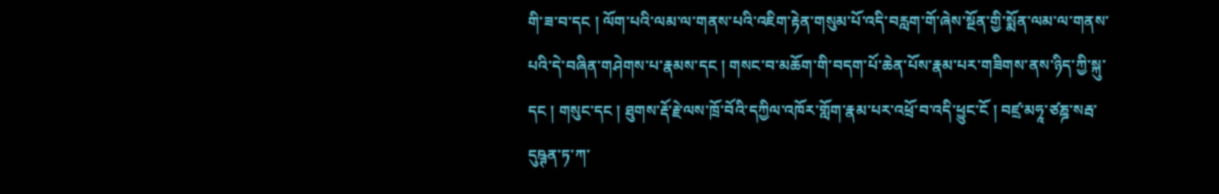གི་ཟ་བ་དང ། ལོག་པའི་ལམ་ལ་གནས་པའི་འཇིག་རྟེན་གསུམ་པོ་འདི་བརླག་གོ་ཞེས་སྔོན་གྱི་སྨོན་ལམ་ལ་གནས་པའི་དེ་བཞིན་གཤེགས་པ་རྣམས་དང ། གསང་བ་མཆོག་གི་བདག་པོ་ཆེན་པོས་རྣམ་པར་གཟིགས་ནས་ཉིད་ཀྱི་སྐུ་དང ། གསུང་དང ། ཐུགས་རྡོ་རྗེ་ལས་ཁྲོ་བོའི་དཀྱིལ་འཁོར་གློག་རྣམ་པར་འཕྲོ་བ་འདི་ཕྱུང་ངོ ། བཛྲ་མཧཱ་ཙཎྜ་སརྦ་དུཥྚན་ཏ་ཀ་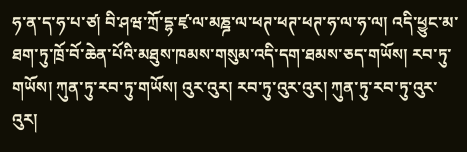ཧ་ན་ད་ཧ་པ་ཙ། བི་ཤཝ་ཀྲོ་དྷ་ཛྭ་ལ་མཎྜ་ལ་ཕཊ་ཕཊ་ཕཊ་ཧ་ལ་ཧ་ལ། འདི་ཕྱུང་མ་ཐག་ཏུ་ཁྲོ་བོ་ཆེན་པོའི་མཐུས་ཁམས་གསུམ་འདི་དག་ཐམས་ཅད་གཡོས། རབ་ཏུ་གཡོས། ཀུན་ཏུ་རབ་ཏུ་གཡོས། འུར་འུར། རབ་ཏུ་འུར་འུར། ཀུན་ཏུ་རབ་ཏུ་འུར་འུར།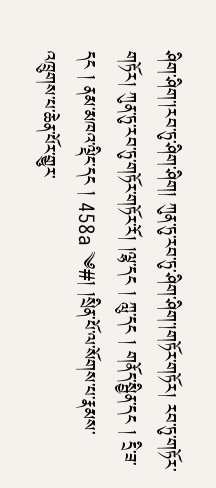ཤིག་ཤིག་།རབ་ཏུ་ཤིག་ཤིག། ཀུན་ཏུ་རབ་ཏུ་ཤིག་ཤིག་།གཏོར་གཏོར། རབ་ཏུ་གཏོར་གཏོར། ཀུན་ཏུ་རབ་ཏུ་གཏོར་གཏོར་རོ། །ལྷ་དང ། ཀླུ་དང ། གནོད་སྦྱིན་དང ། དྲི་ཟ་དང ། ནམ་མཁའ་ལྡིང་དང ། 458a ༄#། །སྲིན་པོ་ལ་སོགས་པ་རྣམས་འཁྲུགས་པ་ཆེན་པོར་གྱུར་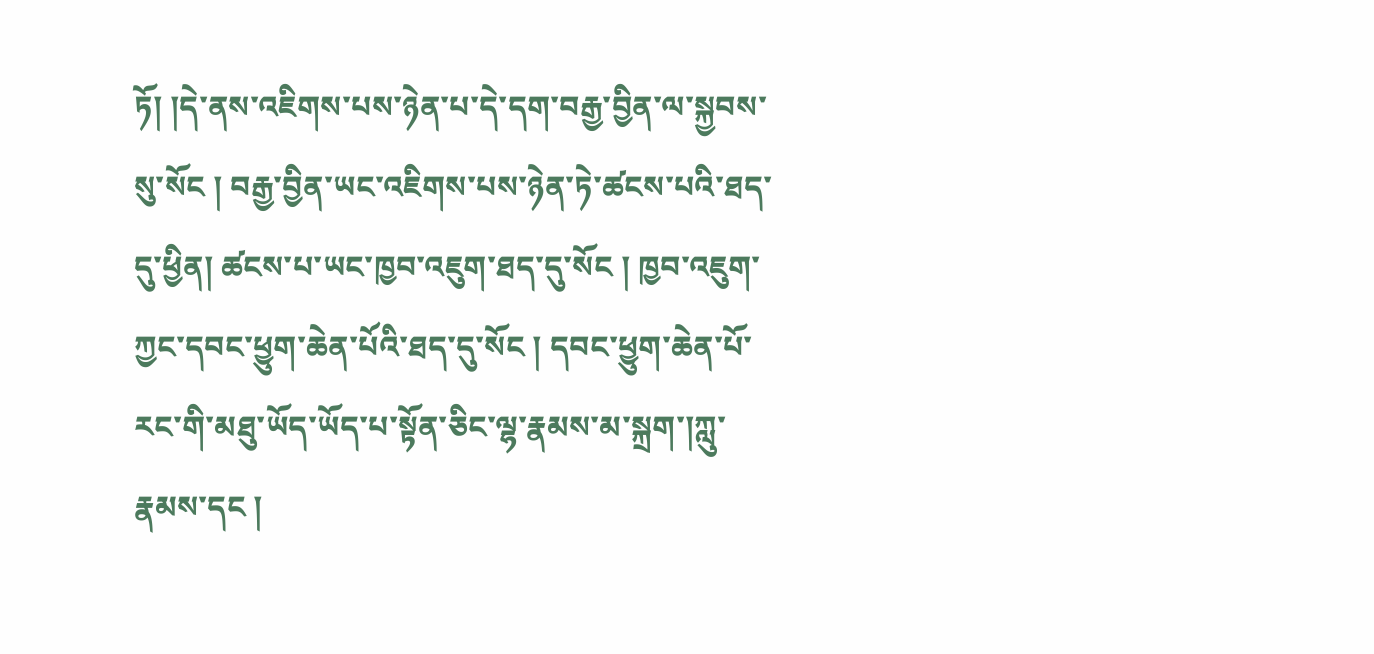ཏོ། །དེ་ནས་འཇིགས་པས་ཉེན་པ་དེ་དག་བརྒྱ་བྱིན་ལ་སྐྱབས་སུ་སོང ། བརྒྱ་བྱིན་ཡང་འཇིགས་པས་ཉེན་ཏེ་ཚངས་པའི་ཐད་དུ་ཕྱིན། ཚངས་པ་ཡང་ཁྱབ་འཇུག་ཐད་དུ་སོང ། ཁྱབ་འཇུག་ཀྱང་དབང་ཕྱུག་ཆེན་པོའི་ཐད་དུ་སོང ། དབང་ཕྱུག་ཆེན་པོ་རང་གི་མཐུ་ཡོད་ཡོད་པ་སྟོན་ཅིང་ལྷ་རྣམས་མ་སྐྲག་།ཀླུ་རྣམས་དང །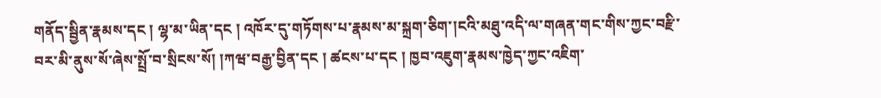གནོད་སྦྱིན་རྣམས་དང ། ལྷ་མ་ཡིན་དང ། འཁོར་དུ་གཏོགས་པ་རྣམས་མ་སྐྲག་ཅིག་།ངའི་མཐུ་འདི་ལ་གཞན་གང་གིས་ཀྱང་བརྫི་བར་མི་ནུས་སོ་ཞེས་སྤྲོ་བ་སྲིངས་སོ། །ཀཝ་བརྒྱ་བྱིན་དང ། ཚངས་པ་དང ། ཁྱབ་འཇུག་རྣམས་ཁྱེད་ཀྱང་འཇིག་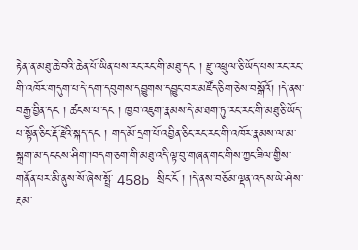རྟེན་ན་མཐུ་ཆེ་བའི་ཆེན་པོ་ཡིན་པས་རང་རང་གི་མཐུ་དང ། རྫུ་འཕྲུལ་ཅི་ཡོད་པས་རང་རང་གི་འཁོར་གདུག་པ་དེ་དག་དབུགས་དབྱུགས་དབྱུང་བར་མཛོད་ཅིག་ཅེས་བསྒོའོ། །དེ་ནས་བརྒྱ་བྱིན་དང ། ཚངས་པ་དང ། ཁྱབ་འཇུག་རྣམས་དེ་མ་ཐག་ཏུ་རང་རང་གི་མཐུ་ཅི་ཡོད་པ་སྟོན་ཅིང་རྡོ་རྗེའི་སྐད་དང ། གད་མོ་དྲག་པོ་འབྱིན་ཅིང་རང་རང་གི་འཁོར་རྣམས་ལ་མ་སྐྲག་མ་དངངས་ཤིག་།བདག་ཅག་གི་མཐུ་འདི་ལྟ་བུ་གཞན་གང་གིས་ཀྱང་ཟིལ་གྱིས་གནོན་པར་མི་ནུས་སོ་ཞེས་སྤྲོ་ 458b སྲིང་ངོ ། །དེ་ནས་བཅོམ་ལྡན་འདས་ཡེ་ཤེས་རྔམ་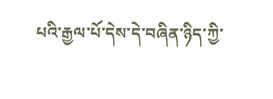པའི་རྒྱལ་པོ་དེས་དེ་བཞིན་ཉིད་ཀྱི་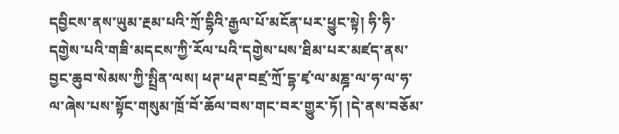དབྱིངས་ནས་ཡུམ་རྔམ་པའི་ཀྲོ་དྷིའི་རྒྱལ་པོ་མངོན་པར་ཕྱུང་སྟེ། ཧི་ཧི་དགྱེས་པའི་གཟི་མདངས་ཀྱི་རོལ་པའི་དགྱེས་པས་ཐིམ་པར་མཛད་ནས་བྱང་ཆུབ་སེམས་ཀྱི་སྤྲིན་ལས། ཕཊ་ཕཊ་བཛྲ་ཀྲོ་དྷ་ཛྭ་ལ་མཎྜ་ལ་ཧ་ལ་ཧ་ལ་ཞེས་པས་སྟོང་གསུམ་ཁྲོ་བོ་ཆོལ་བས་གང་བར་གྱུར་ཏོ། །དེ་ནས་བཅོམ་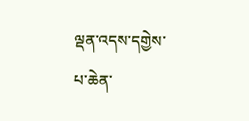ལྡན་འདས་དགྱེས་པ་ཆེན་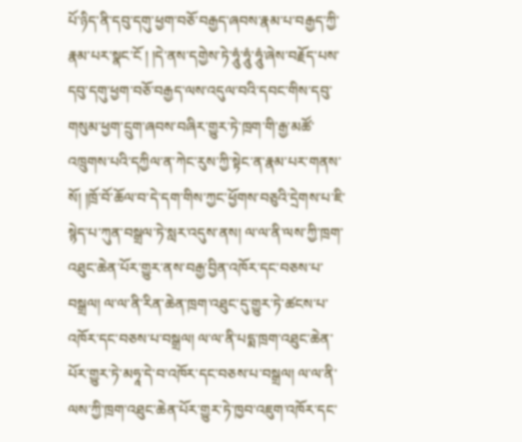པོ་ཉིད་ནི་དབུ་དགུ་ཕྱག་བཅོ་བརྒྱད་ཞབས་རྣམ་པ་བརྒྱད་ཀྱི་རྣམ་པར་སྣང་ངོ ། །དེ་ནས་དགྱེས་ཏེ་ཧཱུཾ་ཧཱུཾ་ཧཱུཾ་ཞེས་བརྗོད་པས་དབུ་དགུ་ཕྱག་བཅོ་བརྒྱད་ལས་འདུལ་བའི་དབང་གིས་དབུ་གསུམ་ཕྱག་དྲུག་ཞབས་བཞིར་གྱུར་ཏེ་ཁྲག་གི་རྒྱ་མཚོ་འཁྲུགས་པའི་དཀྱིལ་ན་ཀེང་རུས་ཀྱི་སྟེང་ན་རྣམ་པར་གནས་སོ། །ཁྲོ་བོ་ཆོལ་བ་དེ་དག་གིས་ཀྱང་ཕྱོགས་བཅུའི་དྲེགས་པ་ཇི་སྙེད་པ་ཀུན་བསྒྲལ་ཏེ་སླར་འདུས་ནས། ལ་ལ་ནི་ལས་ཀྱི་ཁྲག་འཐུང་ཆེན་པོར་གྱུར་ནས་བརྒྱ་བྱིན་འཁོར་དང་བཅས་པ་བསྒྲལ། ལ་ལ་ནི་རིན་ཆེན་ཁྲག་འཐུང་དུ་གྱུར་ཏེ་ཚངས་པ་འཁོར་དང་བཅས་པ་བསྒྲལ། ལ་ལ་ནི་པདྨ་ཁྲག་འཐུང་ཆེན་པོར་གྱུར་ཏེ་མཧཱ་དེ་བ་འཁོར་དང་བཅས་པ་བསྒྲལ། ལ་ལ་ནི་ལས་ཀྱི་ཁྲག་འཐུང་ཆེན་པོར་གྱུར་ཏེ་ཁྱབ་འཇུག་འཁོར་དང་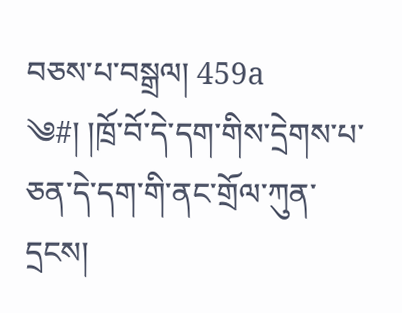བཅས་པ་བསྒྲལ། 459a ༄#། །ཁྲོ་བོ་དེ་དག་གིས་དྲེགས་པ་ཅན་དེ་དག་གི་ནང་གྲོལ་ཀུན་དྲངས།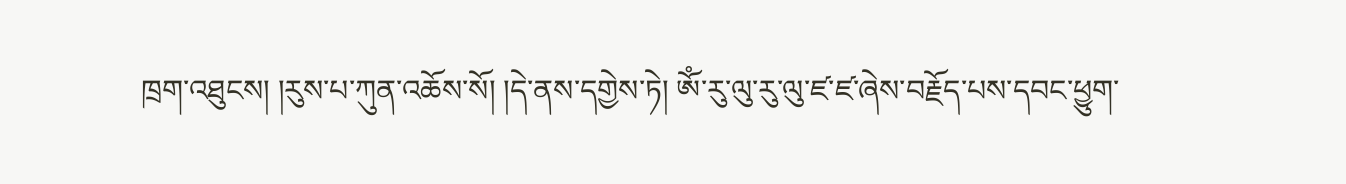ཁྲག་འཐུངས། །རུས་པ་ཀུན་འཆོས་སོ། །དེ་ནས་དགྱེས་ཏེ། ཨོཾ་རུ་ལུ་རུ་ལུ་ཛ་ཛ་ཞེས་བརྗོད་པས་དབང་ཕྱུག་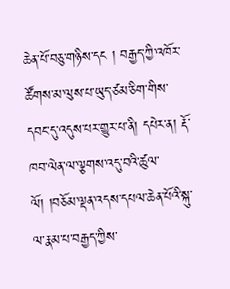ཆེན་པོ་བཅུ་གཉིས་དང ། བརྒྱད་ཀྱི་འཁོར་ཚོགས་མ་ལུས་པ་ཡུད་ཙམ་ཅིག་གིས་དབང་དུ་འདུས་པར་གྱུར་པ་ནི། དཔེར་ན། རྡོ་ཁབ་ལེན་ལ་ལྕགས་འདུ་བའི་ཚུལ་ལོ། །བཅོམ་ལྡན་འདས་དཔལ་ཆེན་པོའི་སྐུ་ལ་རྣམ་པ་བརྒྱད་ཀྱིས་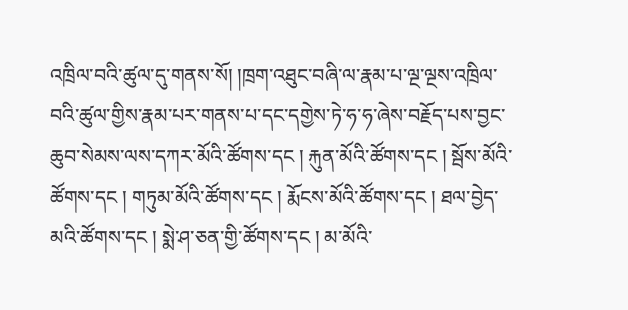འཁྲིལ་བའི་ཚུལ་དུ་གནས་སོ། །ཁྲག་འཐུང་བཞི་ལ་རྣམ་པ་ལྔ་ལྔས་འཁྲིལ་བའི་ཚུལ་གྱིས་རྣམ་པར་གནས་པ་དང་དགྱེས་ཏེ་ཧ་ཧ་ཞེས་བརྗོད་པས་བྱང་ཆུབ་སེམས་ལས་དཀར་མོའི་ཚོགས་དང ། རྐུན་མོའི་ཚོགས་དང ། སྦོས་མོའི་ཚོགས་དང ། གཏུམ་མོའི་ཚོགས་དང ། རྨོངས་མོའི་ཚོགས་དང ། ཐལ་བྱེད་མའི་ཚོགས་དང ། སྨེ་ཤ་ཅན་གྱི་ཚོགས་དང ། མ་མོའི་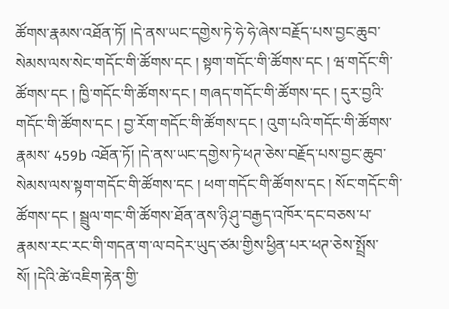ཚོགས་རྣམས་འཐོན་ཏོ། །དེ་ནས་ཡང་དགྱེས་ཏེ་ཧེ་ཧེ་ཞེས་བརྗོད་པས་བྱང་ཆུབ་སེམས་ལས་སེང་གདོང་གི་ཚོགས་དང ། སྟག་གདོང་གི་ཚོགས་དང ། ཝ་གདོང་གི་ཚོགས་དང ། ཁྱི་གདོང་གི་ཚོགས་དང ། གཞད་གདོང་གི་ཚོགས་དང ། དུར་བྱའི་གདོང་གི་ཚོགས་དང ། བྱ་རོག་གདོང་གི་ཚོགས་དང ། འུག་པའི་གདོང་གི་ཚོགས་རྣམས་ 459b འཐོན་ཏོ། །དེ་ནས་ཡང་དགྱེས་ཏེ་ཕཊ་ཅེས་བརྗོད་པས་བྱང་ཆུབ་སེམས་ལས་སྟག་གདོང་གི་ཚོགས་དང ། ཕག་གདོང་གི་ཚོགས་དང ། སོང་གདོང་གི་ཚོགས་དང ། སྦྲུལ་གང་གི་ཚོགས་ཐོན་ནས་ཉི་ཤུ་བརྒྱད་འཁོར་དང་བཅས་པ་རྣམས་རང་རང་གི་གདན་ག་ལ་བདེར་ཡུད་ཙམ་གྱིས་ཕྱིན་པར་ཕཊ་ཅེས་སྤྲོས་སོ། །དེའི་ཚེ་འཇིག་རྟེན་གྱི་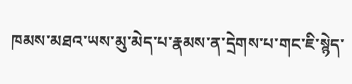ཁམས་མཐའ་ཡས་མུ་མེད་པ་རྣམས་ན་དྲེགས་པ་གང་ཇི་སྙེད་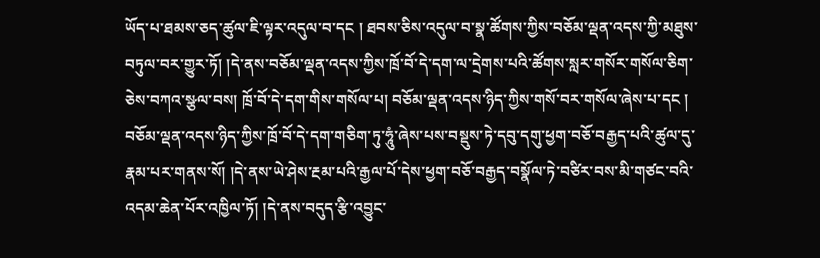ཡོད་པ་ཐམས་ཅད་ཚུལ་ཇི་ལྟར་འདུལ་བ་དང ། ཐབས་ཅིས་འདུལ་བ་སྣ་ཚོགས་ཀྱིས་བཅོམ་ལྡན་འདས་ཀྱི་མཐུས་བཏུལ་བར་གྱུར་ཏོ། །དེ་ནས་བཅོམ་ལྡན་འདས་ཀྱིས་ཁྲོ་བོ་དེ་དག་ལ་དྲེགས་པའི་ཚོགས་སླར་གསོར་གསོལ་ཅིག་ཅེས་བཀའ་སྩལ་བས། ཁྲོ་བོ་དེ་དག་གིས་གསོལ་པ། བཅོམ་ལྡན་འདས་ཉིད་ཀྱིས་གསོ་བར་གསོལ་ཞེས་པ་དང ། བཅོམ་ལྡན་འདས་ཉིད་ཀྱིས་ཁྲོ་བོ་དེ་དག་གཅིག་ཏུ་ཧཱུཾ་ཞེས་པས་བསྡུས་ཏེ་དབུ་དགུ་ཕྱག་བཅོ་བརྒྱད་པའི་ཚུལ་དུ་རྣམ་པར་གནས་སོ། །དེ་ནས་ཡེ་ཤེས་རྔམ་པའི་རྒྱལ་པོ་དེས་ཕྱག་བཅོ་བརྒྱད་བསྣོལ་ཏེ་བཙིར་བས་མི་གཙང་བའི་འདམ་ཆེན་པོར་འཁྱིལ་ཏོ། །དེ་ནས་བདུད་རྩི་འབྱུང་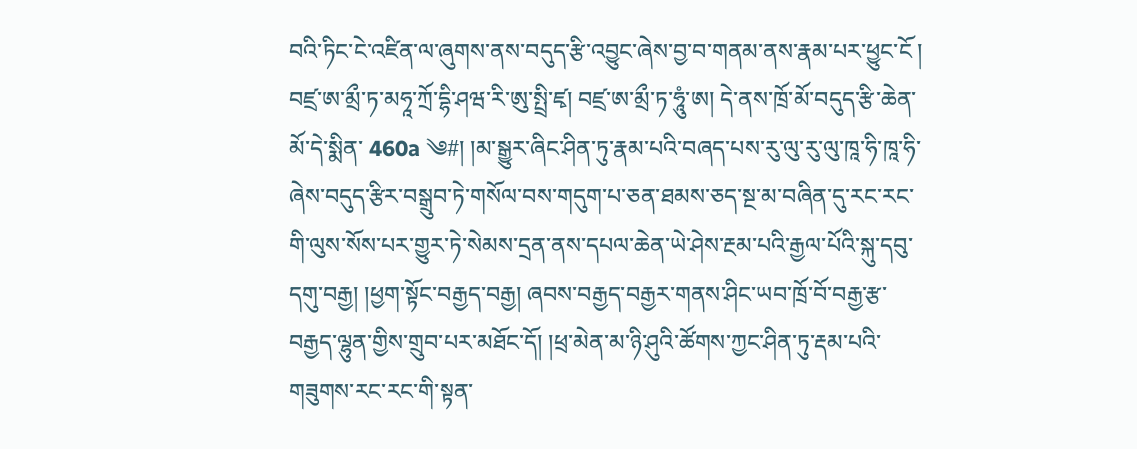བའི་ཏིང་ངེ་འཛིན་ལ་ཞུགས་ནས་བདུད་རྩི་འབྱུང་ཞེས་བྱ་བ་གནམ་ནས་རྣམ་པར་ཕྱུང་ངོ ། བཛྲ་ཨ་མྲྀ་ཏ་མཧཱ་ཀྲོ་དྷི་ཤཝ་རི་ཨུ་སྤྲི་ཛྭ། བཛྲ་ཨ་མྲྀ་ཏ་ཧཱུཾ་ཨ། དེ་ནས་ཁྲོ་མོ་བདུད་རྩི་ཆེན་མོ་དེ་སྨིན་ 460a ༄#། །མ་སྒྱུར་ཞིང་ཤིན་ཏུ་རྣམ་པའི་བཞད་པས་རུ་ལུ་རུ་ལུ་ཁཱ་ཧི་ཁཱ་ཧི་ཞེས་བདུད་རྩིར་བསྒྲུབ་ཏེ་གསོལ་བས་གདུག་པ་ཅན་ཐམས་ཅད་སྔ་མ་བཞིན་དུ་རང་རང་གི་ལུས་སོས་པར་གྱུར་ཏེ་སེམས་དྲན་ནས་དཔལ་ཆེན་ཡེ་ཤེས་རྔམ་པའི་རྒྱལ་པོའི་སྐུ་དབུ་དགུ་བརྒྱ། །ཕྱག་སྟོང་བརྒྱད་བརྒྱ། ཞབས་བརྒྱད་བརྒྱར་གནས་ཤིང་ཡབ་ཁྲོ་བོ་བརྒྱ་རྩ་བརྒྱད་ལྷུན་གྱིས་གྲུབ་པར་མཐོང་དོ། །ཕྲ་མེན་མ་ཉི་ཤུའི་ཚོགས་ཀྱང་ཤིན་ཏུ་རྡམ་པའི་གཟུགས་རང་རང་གི་སྟན་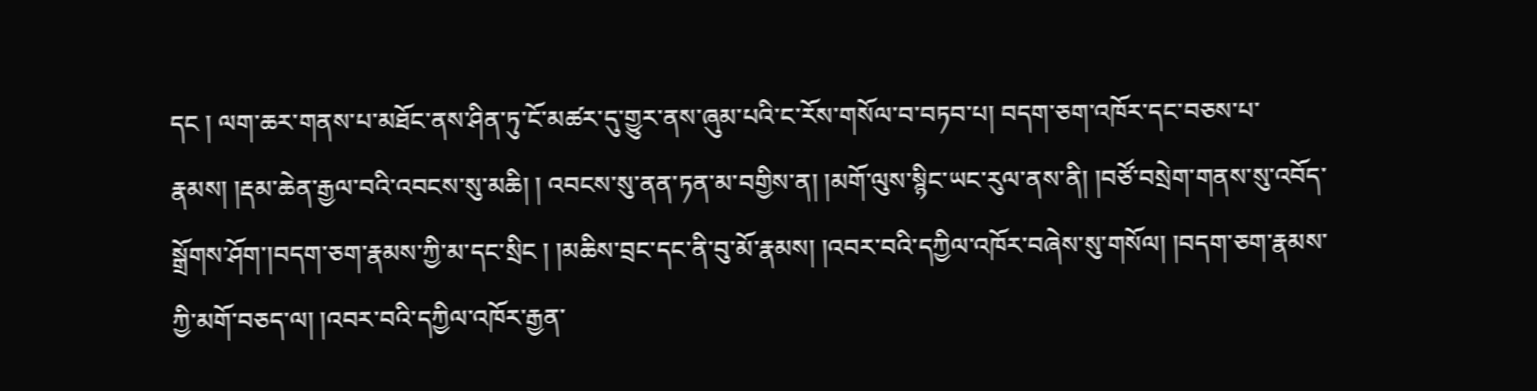དང ། ལག་ཆར་གནས་པ་མཐོང་ནས་ཤིན་ཏུ་ངོ་མཚར་དུ་གྱུར་ནས་ཞུམ་པའི་ང་རོས་གསོལ་བ་བཏབ་པ། བདག་ཅག་འཁོར་དང་བཅས་པ་རྣམས། །རྡམ་ཆེན་རྒྱལ་བའི་འབངས་སུ་མཆི། ། འབངས་སུ་ནན་ཏན་མ་བགྱིས་ན། །མགོ་ལུས་སྙིང་ཡང་རུལ་ནས་ནི། །བཙོ་བསྲེག་གནས་སུ་འབོད་སྒྲོགས་ཤོག་།བདག་ཅག་རྣམས་ཀྱི་མ་དང་སྲིང ། །མཆིས་བྲང་དང་ནི་བུ་མོ་རྣམས། །འབར་བའི་དཀྱིལ་འཁོར་བཞེས་སུ་གསོལ། །བདག་ཅག་རྣམས་ཀྱི་མགོ་བཅད་ལ། །འབར་བའི་དཀྱིལ་འཁོར་རྒྱན་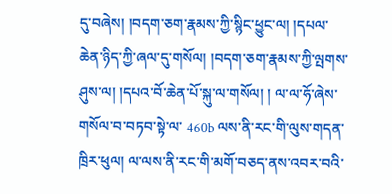དུ་བཞེས། །བདག་ཅག་རྣམས་ཀྱི་སྙིང་ཕྱུང་ལ། །དཔལ་ཆེན་ཉིད་ཀྱི་ཞལ་དུ་གསོལ། །བདག་ཅག་རྣམས་ཀྱི་ལྤགས་ཤུས་ལ། །དཔའ་བོ་ཆེན་པོ་སྐུ་ལ་གསོལ། ། ལ་ལ་ཧོ་ཞེས་གསོལ་བ་བཏབ་སྟེ་ལ་ 460b ལས་ནི་རང་གི་ལུས་གདན་ཁྲིར་ཕུལ། ལ་ལས་ནི་རང་གི་མགོ་བཅད་ནས་འབར་བའི་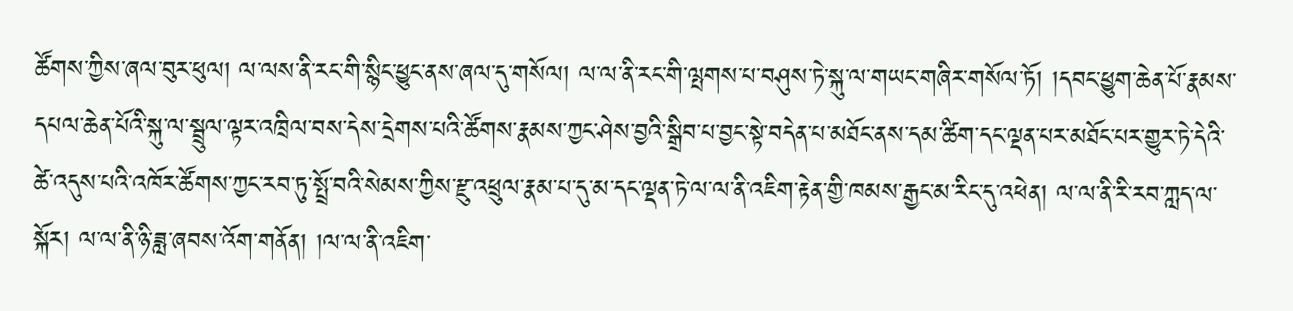ཚོགས་ཀྱིས་ཞལ་བུར་ཕུལ། ལ་ལས་ནི་རང་གི་སྙིང་ཕྱུང་ནས་ཞལ་དུ་གསོལ། ལ་ལ་ནི་རང་གི་ལྤགས་པ་བཤུས་ཏེ་སྐུ་ལ་གཡང་གཞིར་གསོལ་ཏོ། །དབང་ཕྱུག་ཆེན་པོ་རྣམས་དཔལ་ཆེན་པོའི་སྐུ་ལ་སྦྲུལ་ལྟར་འཁྲིལ་བས་དེས་དྲེགས་པའི་ཚོགས་རྣམས་ཀྱང་ཤེས་བྱའི་སྒྲིབ་པ་བྱང་སྟེ་བདེན་པ་མཐོང་ནས་དམ་ཚིག་དང་ལྡན་པར་མཐོང་པར་གྱུར་ཏེ་དེའི་ཚེ་འདུས་པའི་འཁོར་ཚོགས་ཀྱང་རབ་ཏུ་སྤྲོ་བའི་སེམས་ཀྱིས་རྫུ་འཕྲུལ་རྣམ་པ་དུ་མ་དང་ལྡན་ཏེ་ལ་ལ་ནི་འཇིག་རྟེན་གྱི་ཁམས་རྒྱང་མ་རིང་དུ་འཕེན། ལ་ལ་ནི་རི་རབ་ཀླད་ལ་སྐོར། ལ་ལ་ནི་ཉི་ཟླ་ཞབས་འོག་གནོན། །ལ་ལ་ནི་འཇིག་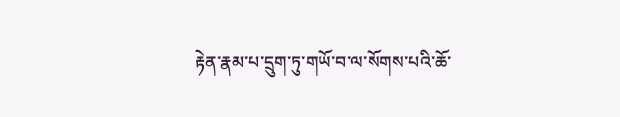རྟེན་རྣམ་པ་དྲུག་ཏུ་གཡོ་བ་ལ་སོགས་པའི་ཆོ་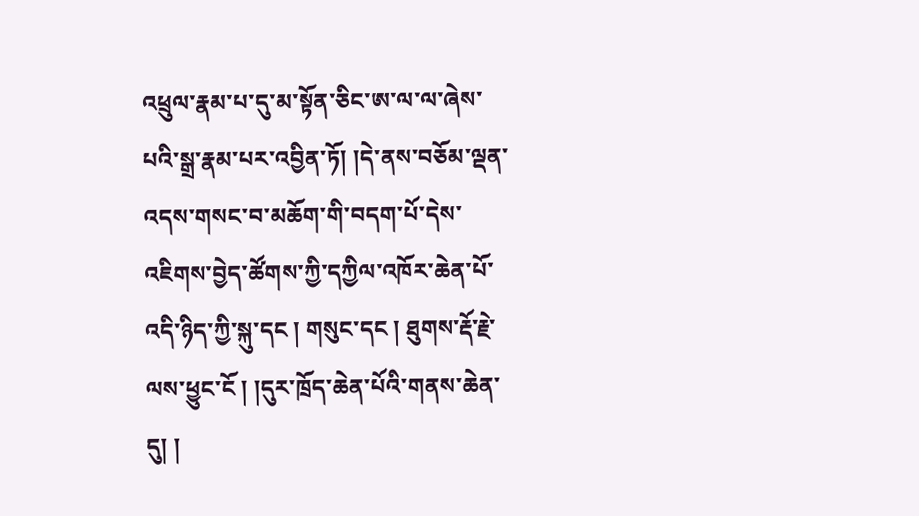འཕྲུལ་རྣམ་པ་དུ་མ་སྟོན་ཅིང་ཨ་ལ་ལ་ཞེས་པའི་སྒྲ་རྣམ་པར་འབྱིན་ཏོ། །དེ་ནས་བཅོམ་ལྡན་འདས་གསང་བ་མཆོག་གི་བདག་པོ་དེས་འཇིགས་བྱེད་ཚོགས་ཀྱི་དཀྱིལ་འཁོར་ཆེན་པོ་འདི་ཉིད་ཀྱི་སྐུ་དང ། གསུང་དང ། ཐུགས་རྡོ་རྗེ་ལས་ཕྱུང་ངོ ། །དུར་ཁྲོད་ཆེན་པོའི་གནས་ཆེན་དུ། །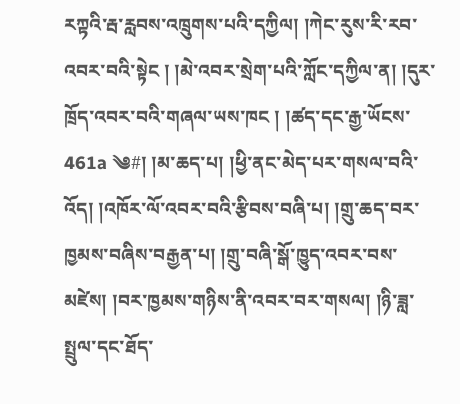རཀྟའི་རྦ་རླབས་འཁྲུགས་པའི་དཀྱིལ། །ཀེང་རུས་རི་རབ་འབར་བའི་སྟེང ། །མེ་འབར་སྲེག་པའི་ཀློང་དཀྱིལ་ན། །དུར་ཁྲོད་འབར་བའི་གཞལ་ཡས་ཁང ། །ཚད་དང་རྒྱ་ཡོངས་ 461a ༄#། །མ་ཆད་པ། །ཕྱི་ནང་མེད་པར་གསལ་བའི་འོད། །འཁོར་ལོ་འབར་བའི་རྩིབས་བཞི་པ། །གྲུ་ཆད་བར་ཁྱམས་བཞིས་བརྒྱན་པ། །གྲུ་བཞི་སྒོ་ཁྱུད་འབར་བས་མཛེས། །བར་ཁྱམས་གཉིས་ནི་འབར་བར་གསལ། །ཉི་ཟླ་སྤྲུལ་དང་ཐོད་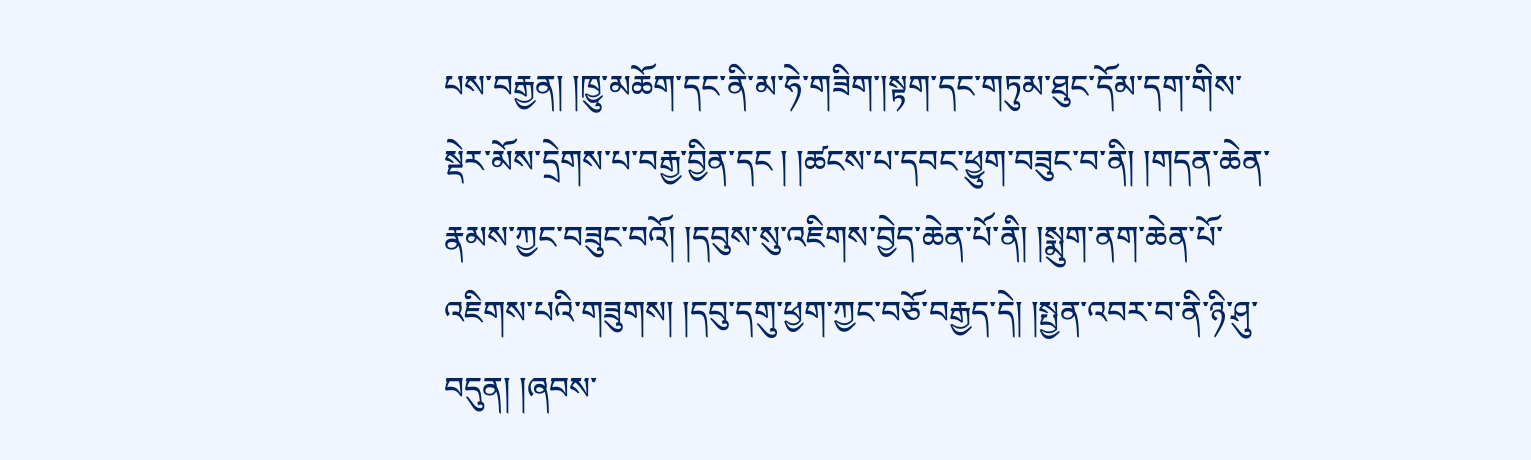པས་བརྒྱན། །ཁྱུ་མཆོག་དང་ནི་མ་ཧེ་གཟིག་།སྟག་དང་གཏུམ་ཐུང་དོམ་དག་གིས་སྡེར་མོས་དྲེགས་པ་བརྒྱ་བྱིན་དང ། །ཚངས་པ་དབང་ཕྱུག་བཟུང་བ་ནི། །གདན་ཆེན་རྣམས་ཀྱང་བཟུང་བའོ། །དབུས་སུ་འཇིགས་བྱེད་ཆེན་པོ་ནི། །སྨུག་ནག་ཆེན་པོ་འཇིགས་པའི་གཟུགས། །དབུ་དགུ་ཕྱག་ཀྱང་བཅོ་བརྒྱད་དེ། །སྤྱན་འབར་བ་ནི་ཉི་ཤུ་བདུན། །ཞབས་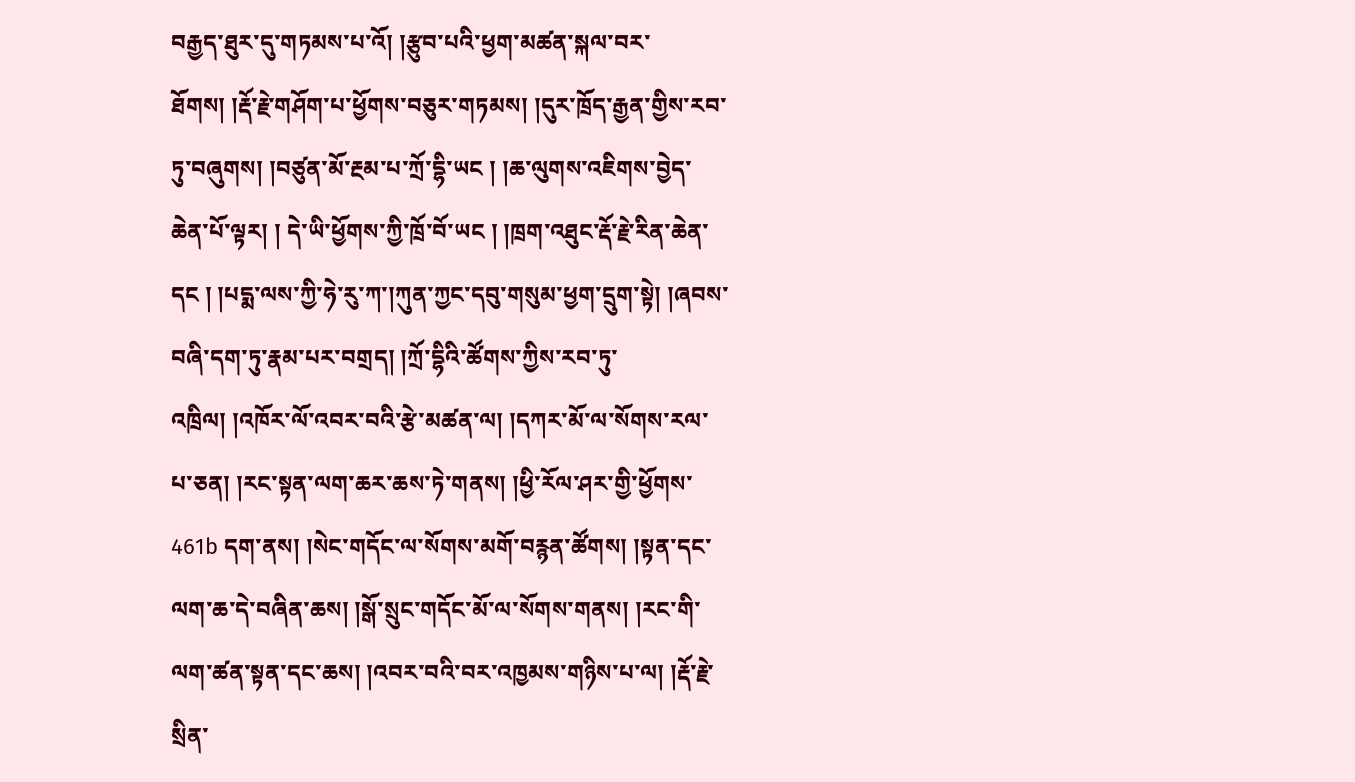བརྒྱད་ཐུར་དུ་གཏམས་པ་འོ། །རྩུབ་པའི་ཕྱག་མཚན་སྐལ་བར་ཐོགས། །རྡོ་རྗེ་གཤོག་པ་ཕྱོགས་བཅུར་གཏམས། །དུར་ཁྲོད་རྒྱན་གྱིས་རབ་ཏུ་བཞུགས། །བཙུན་མོ་རྔམ་པ་ཀྲོ་དྷི་ཡང ། །ཆ་ལུགས་འཇིགས་བྱེད་ཆེན་པོ་ལྟར། ། དེ་ཡི་ཕྱོགས་ཀྱི་ཁྲོ་བོ་ཡང ། །ཁྲག་འཐུང་རྡོ་རྗེ་རིན་ཆེན་དང ། །པདྨ་ལས་ཀྱི་ཧེ་རུ་ཀ་།ཀུན་ཀྱང་དབུ་གསུམ་ཕྱག་དྲུག་སྟེ། །ཞབས་བཞི་དག་ཏུ་རྣམ་པར་བགྲད། །ཀྲོ་དྷིའི་ཚོགས་ཀྱིས་རབ་ཏུ་འཁྲིལ། །འཁོར་ལོ་འབར་བའི་རྩེ་མཚན་ལ། །དཀར་མོ་ལ་སོགས་རལ་པ་ཅན། །རང་སྟན་ལག་ཆར་ཆས་ཏེ་གནས། །ཕྱི་རོལ་ཤར་གྱི་ཕྱོགས་ 461b དག་ནས། །སེང་གདོང་ལ་སོགས་མགོ་བརྙན་ཚོགས། །སྟན་དང་ལག་ཆ་དེ་བཞིན་ཆས། །སྒོ་སྲུང་གདོང་མོ་ལ་སོགས་གནས། །རང་གི་ལག་ཚན་སྟན་དང་ཆས། །འབར་བའི་བར་འཁྱམས་གཉིས་པ་ལ། །རྡོ་རྗེ་སྲིན་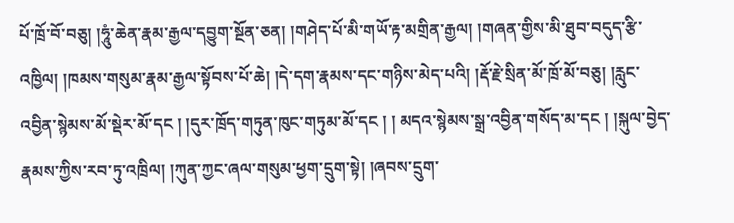པོ་ཁྲོ་བོ་བཅུ། །ཧཱུཾ་ཆེན་རྣམ་རྒྱལ་དབྱུག་སྔོན་ཅན། །གཤེད་པོ་མི་གཡོ་རྟ་མགྲིན་རྒྱལ། །གཞན་གྱིས་མི་ཐུབ་བདུད་རྩི་འཁྱིལ། །ཁམས་གསུམ་རྣམ་རྒྱལ་སྟོབས་པོ་ཆེ། །དེ་དག་རྣམས་དང་གཉིས་མེད་པའི། །རྡོ་རྗེ་སྲིན་མོ་ཁྲོ་མོ་བཅུ། །རླུང་འབྱིན་སྙེམས་མོ་སྡེར་མོ་དང ། །དུར་ཁྲོད་གཏུན་ཁུང་གཏུམ་མོ་དང ། ། མདའ་སྙེམས་སྒྲ་འབྱིན་གསོད་མ་དང ། །སྐུལ་བྱེད་རྣམས་ཀྱིས་རབ་ཏུ་འཁྲིལ། །ཀུན་ཀྱང་ཞལ་གསུམ་ཕྱག་དྲུག་སྟེ། །ཞབས་དྲུག་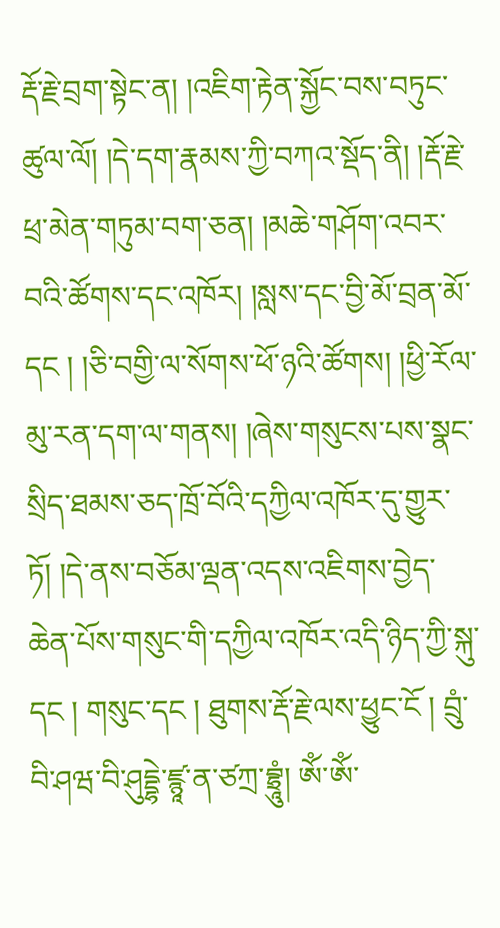རྡོ་རྗེ་བྲག་སྟེང་ན། །འཇིག་རྟེན་སྐྱོང་བས་བཏུང་ཚུལ་ལོ། །དེ་དག་རྣམས་ཀྱི་བཀའ་སྡོད་ནི། །རྡོ་རྗེ་ཕྲ་མེན་གཏུམ་བག་ཅན། །མཆེ་གཤོག་འབར་བའི་ཚོགས་དང་འཁོར། །སླས་དང་བྱི་མོ་བྲན་མོ་དང ། །ཅི་བགྱི་ལ་སོགས་ཕོ་ཉའི་ཚོགས། །ཕྱི་རོལ་མུ་རན་དག་ལ་གནས། །ཞེས་གསུངས་པས་སྣང་སྲིད་ཐམས་ཅད་ཁྲོ་བོའི་དཀྱིལ་འཁོར་དུ་གྱུར་ཏོ། །དེ་ནས་བཅོམ་ལྡན་འདས་འཇིགས་བྱེད་ཆེན་པོས་གསུང་གི་དཀྱིལ་འཁོར་འདི་ཉིད་ཀྱི་སྐུ་དང ། གསུང་དང ། ཐུགས་རྡོ་རྗེ་ལས་ཕྱུང་ངོ ། བྲུཾ་བི་ཤཝ་བི་ཤུདྡྷེ་ཛྙཱ་ན་ཙཀྲ་བྷྲཱུཾ། ཨོཾ་ཨོཾ་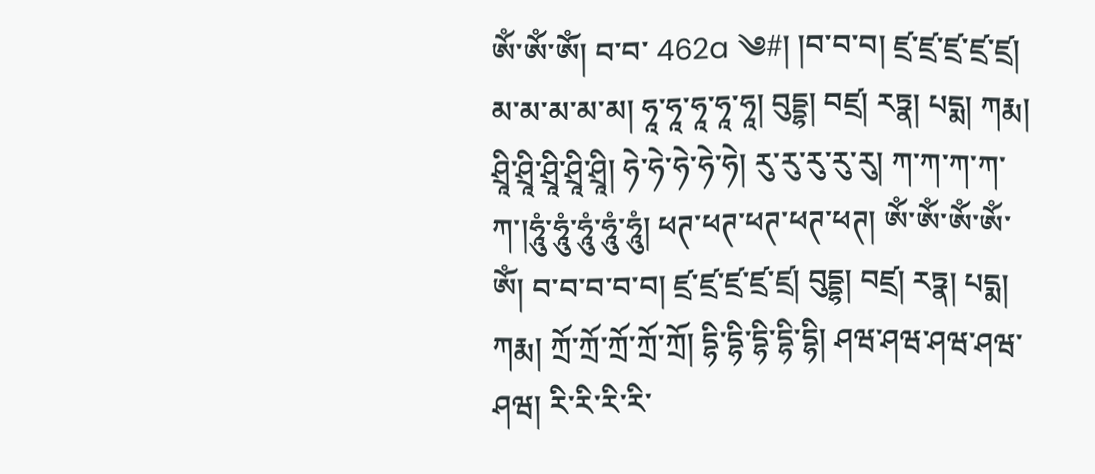ཨོཾ་ཨོཾ་ཨོཾ། བ་བ་ 462a ༄#། །བ་བ་བ། ཛྲ་ཛྲ་ཛྲ་ཛྲ་ཛྲ། མ་མ་མ་མ་མ། ཧཱ་ཧཱ་ཧཱ་ཧཱ་ཧཱ། བུདྡྷ། བཛྲ། རཏྣ། པདྨ། ཀརྨ། ཤྲཱི་ཤྲཱི་ཤྲཱི་ཤྲཱི་ཤྲཱི། ཧེ་ཧེ་ཧེ་ཧེ་ཧེ། རུ་རུ་རུ་རུ་རུ། ཀ་ཀ་ཀ་ཀ་ཀ་།ཧཱུཾ་ཧཱུཾ་ཧཱུཾ་ཧཱུཾ་ཧཱུཾ། ཕཊ་ཕཊ་ཕཊ་ཕཊ་ཕཊ། ཨོཾ་ཨོཾ་ཨོཾ་ཨོཾ་ཨོཾ། བ་བ་བ་བ་བ། ཛྲ་ཛྲ་ཛྲ་ཛྲ་ཛྲ། བུདྡྷ། བཛྲ། རཏྣ། པདྨ། ཀརྨ། ཀྲོ་ཀྲོ་ཀྲོ་ཀྲོ་ཀྲོ། དྷི་དྷི་དྷི་དྷི་དྷི། ཤཝ་ཤཝ་ཤཝ་ཤཝ་ཤཝ། རི་རི་རི་རི་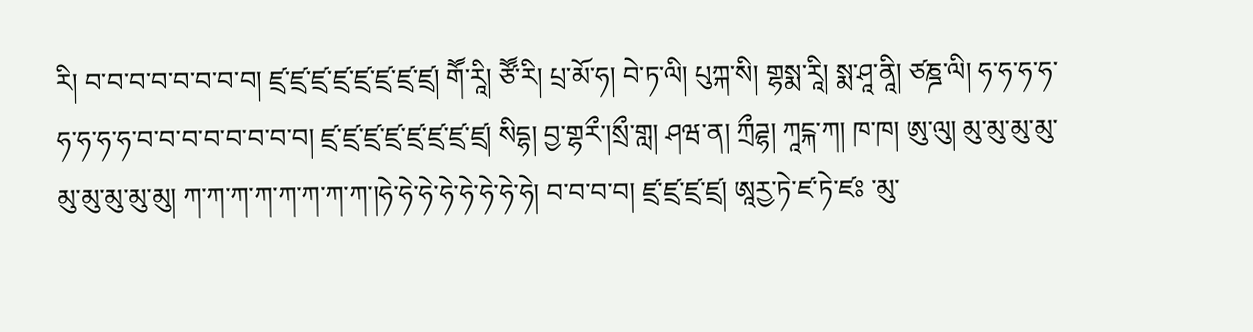རི། བ་བ་བ་བ་བ་བ་བ་བ། ཛྲ་ཛྲ་ཛྲ་ཛྲ་ཛྲ་ཛྲ་ཛྲ་ཛྲ། གཽ་རཱི། ཙཽ་རི། པྲ་མོ་ཧ། བེ་ཏ་ལི། པུཀྐ་སི། གྷསྨ་རཱི། སྨ་ཤཱ་ནཱི། ཙཎྜ་ལི། ཧ་ཧ་ཧ་ཧ་ཧ་ཧ་ཧ་ཧ་བ་བ་བ་བ་བ་བ་བ་བ། ཛྲ་ཛྲ་ཛྲ་ཛྲ་ཛྲ་ཛྲ་ཛྲ་ཛྲ། སིདྷ། བྱ་གྷརྀ་།སྲྀ་གླ། ཤཝ་ན། ཀྲྀཌྷ། ཀཱངྐ་ཀ། ཁ་ཁ། ཨུ་ལུ། མུ་མུ་མུ་མུ་མུ་མུ་མུ་མུ་མུ། ཀ་ཀ་ཀ་ཀ་ཀ་ཀ་ཀ་ཀ་།ཧེ་ཧེ་ཧེ་ཧེ་ཧེ་ཧེ་ཧེ་ཧེ། བ་བ་བ་བ། ཛྲ་ཛྲ་ཛྲ་ཛྲ། ཨཱརྱ་ཏེ་ཛ་ཏེ་ཛཿ ་མུ་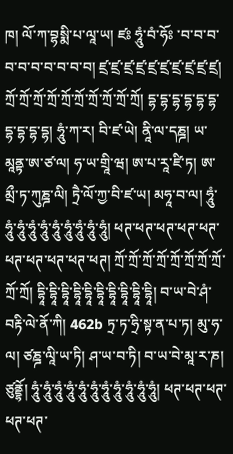ཁ། ལོ་ཀ་བྷསྨི་པ་ལཱ་ཡ། ཛཿ ཧཱུཾ་བཾ་ཧོཿ ་བ་བ་བ་བ་བ་བ་བ་བ་བ་བ། ཛྲ་ཛྲ་ཛྲ་ཛྲ་ཛྲ་ཛྲ་ཛྲ་ཛྲ་ཛྲ་ཛྲ། ཀྲོ་ཀྲོ་ཀྲོ་ཀྲོ་ཀྲོ་ཀྲོ་ཀྲོ་ཀྲོ་ཀྲོ་ཀྲོ། དྷ་དྷ་དྷ་དྷ་དྷ་དྷ་དྷ་དྷ་དྷ་དྷ། ཧཱུཾ་ཀ་ར། བི་ཛ་ཡེ། ནཱི་ལ་དཎྜ། ཡ་མཱནྟ་ཨ་ཙ་ལ། ཧ་ཡ་གྲཱི་ཝ། ཨ་པ་རཱ་ཛི་ཏ། ཨ་མྲྀ་ཏ་ཀུཎྜ་ལི། ཏྲཻ་ལོ་ཀྱ་བི་ཛ་ཡ། མཧཱ་བ་ལ། ཧཱུཾ་ཧཱུཾ་ཧཱུཾ་ཧཱུཾ་ཧཱུཾ་ཧཱུཾ་ཧཱུཾ་ཧཱུཾ་ཧཱུཾ་ཧཱུཾ། ཕཊ་ཕཊ་ཕཊ་ཕཊ་ཕཊ་ཕཊ་ཕཊ་ཕཊ་ཕཊ་ཕཊ། ཀྲོ་ཀྲོ་ཀྲོ་ཀྲོ་ཀྲོ་ཀྲོ་ཀྲོ་ཀྲོ་ཀྲོ་ཀྲོ། དྷཱི་དྷཱི་དྷཱི་དྷཱི་དྷཱི་དྷཱི་དྷཱི་དྷཱི་དྷཱི་དྷཱི། བ་ཡ་བེ་ཤཾ་བརྟི་ལེ་ནོ་ཀི། 462b ཏྲ་ཏ་ཧྲི་སྟ་ན་པ་ཏ། མུ་ཧ་ལ། ཙཎྜ་ལཱི་ཡ་ཏི། ཤ་ཡ་བ་ཏི། བ་ཡ་བེ་མཱ་ར་ཎ། ཙུནྡྷོ། ཧཱུཾ་ཧཱུཾ་ཧཱུཾ་ཧཱུཾ་ཧཱུཾ་ཧཱུཾ་ཧཱུཾ་ཧཱུཾ་ཧཱུཾ་ཧཱུཾ་ཧཱུཾ། ཕཊ་ཕཊ་ཕཊ་ཕཊ་ཕཊ་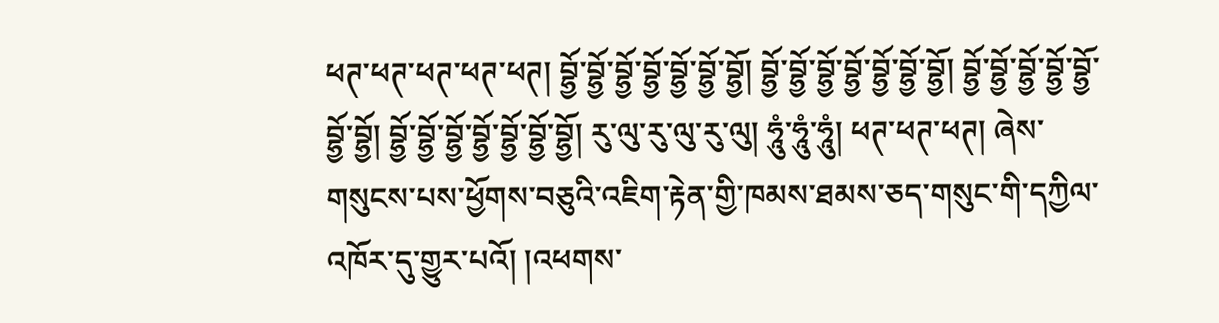ཕཊ་ཕཊ་ཕཊ་ཕཊ་ཕཊ། བྷྱོ་བྷྱོ་བྷྱོ་བྷྱོ་བྷྱོ་བྷྱོ་བྷྱོ། བྷྱོ་བྷྱོ་བྷྱོ་བྷྱོ་བྷྱོ་བྷྱོ་བྷྱོ། བྷྱོ་བྷྱོ་བྷྱོ་བྷྱོ་བྷྱོ་བྷྱོ་བྷྱོ། བྷྱོ་བྷྱོ་བྷྱོ་བྷྱོ་བྷྱོ་བྷྱོ་བྷྱོ། རུ་ལུ་རུ་ལུ་རུ་ལུ། ཧཱུཾ་ཧཱུཾ་ཧཱུཾ། ཕཊ་ཕཊ་ཕཊ། ཞེས་གསུངས་པས་ཕྱོགས་བཅུའི་འཇིག་རྟེན་གྱི་ཁམས་ཐམས་ཅད་གསུང་གི་དཀྱིལ་འཁོར་དུ་གྱུར་པའོ། །འཕགས་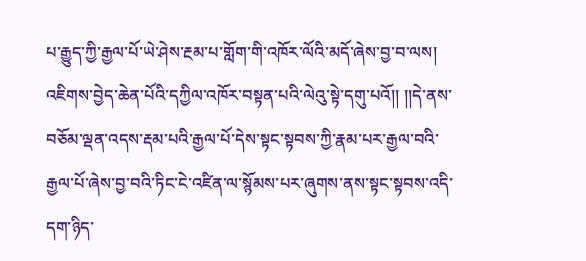པ་རྒྱུད་ཀྱི་རྒྱལ་པོ་ཡེ་ཤེས་རྔམ་པ་གློག་གི་འཁོར་ལོའི་མདོ་ཞེས་བྱ་བ་ལས། འཇིགས་བྱེད་ཆེན་པོའི་དཀྱིལ་འཁོར་བསྟན་པའི་ལེའུ་སྟེ་དགུ་པའོ།། །།དེ་ནས་བཅོམ་ལྡན་འདས་རྡམ་པའི་རྒྱལ་པོ་དེས་སྟང་སྟབས་ཀྱི་རྣམ་པར་རྒྱལ་བའི་རྒྱལ་པོ་ཞེས་བྱ་བའི་ཏིང་ངེ་འཛིན་ལ་སྙོམས་པར་ཞུགས་ནས་སྟང་སྟབས་འདི་དག་ཉིད་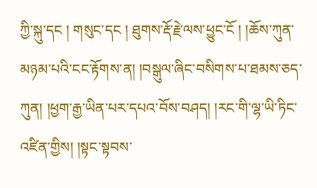ཀྱི་སྐུ་དང ། གསུང་དང ། ཐུགས་རྡོ་རྗེ་ལས་ཕྱུང་ངོ ། །ཆོས་ཀུན་མཉམ་པའི་ངང་རྟོགས་ན། །བསྒུལ་ཞིང་བསིགས་པ་ཐམས་ཅད་ཀུན། །ཕྱག་རྒྱ་ཡིན་པར་དཔའ་བོས་བཤད། །རང་གི་ལྷ་ཡི་ཏིང་འཛིན་གྱིས། །སྟང་སྟབས་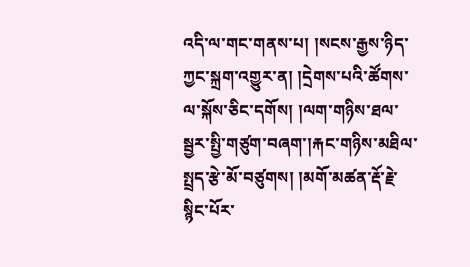འདི་ལ་གང་གནས་པ། །སངས་རྒྱས་ཉིད་ཀྱང་སྐྲག་འགྱུར་ན། །དྲེགས་པའི་ཚོགས་ལ་སྐོས་ཅིང་དགོས། །ལག་གཉིས་ཐལ་སྦྱར་སྤྱི་གཙུག་བཞག་།རྐང་གཉིས་མཐིལ་སྤྲད་རྩེ་མོ་བཙུགས། །མགོ་མཚན་རྡོ་རྗེ་སྙིང་པོར་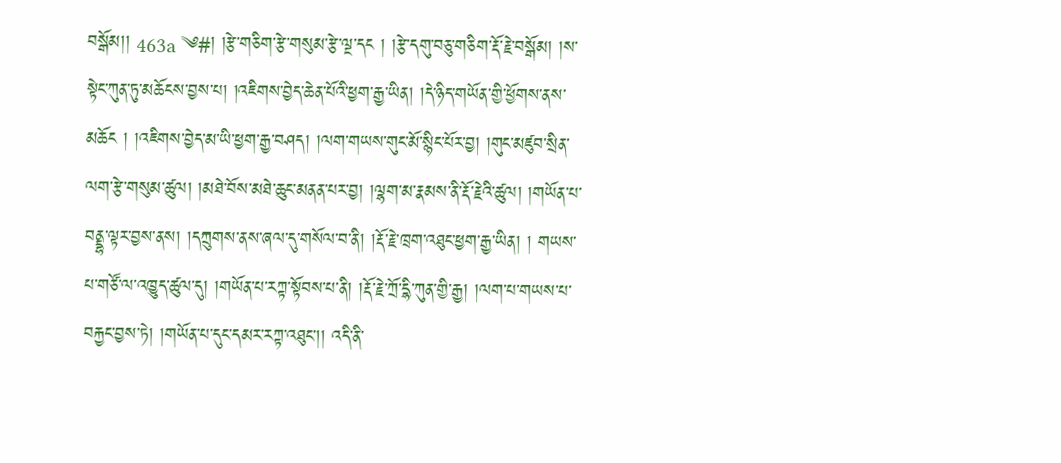བསྒོམ།། 463a ༄#། །རྩེ་གཅིག་རྩེ་གསུམ་རྩེ་ལྔ་དང ། །རྩེ་དགུ་བཅུ་གཅིག་རྡོ་རྗེ་བསྒོམ། །ས་སྟེང་ཀུན་ཏུ་མཆོངས་བྱས་པ། །འཇིགས་བྱེད་ཆེན་པོའི་ཕྱག་རྒྱ་ཡིན། །དེ་ཉིད་གཡོན་གྱི་ཕྱོགས་ནས་མཆོང ། །འཇིགས་བྱེད་མ་ཡི་ཕྱག་རྒྱ་བཤད། །ལག་གཡས་གུང་མོ་སྙིང་པོར་བྱ། །གུང་མཛུབ་སྲིན་ལག་རྩེ་གསུམ་ཚུལ། །མཐེ་བོས་མཐེ་ཆུང་མནན་པར་བྱ། །ལྷག་མ་རྣམས་ནི་རྡོ་རྗེའི་ཚུལ། །གཡོན་པ་བནྡྷ་ལྟར་བྱས་ནས། །དཀྲུགས་ནས་ཞལ་དུ་གསོལ་བ་ནི། །རྡོ་རྗེ་ཁྲག་འཐུང་ཕྱག་རྒྱ་ཡིན། ། གཡས་པ་གཙོ་ལ་འཁྱུད་ཚུལ་དུ། །གཡོན་པ་རཀྟ་སྟོབས་པ་ནི། །རྡོ་རྗེ་ཀྲོ་དྷི་ཀུན་གྱི་རྒྱ། །ལག་པ་གཡས་པ་བརྐྱང་བྱས་ཏེ། །གཡོན་པ་དུང་དམར་རཀྟ་འཐུང་།། འདི་ནི་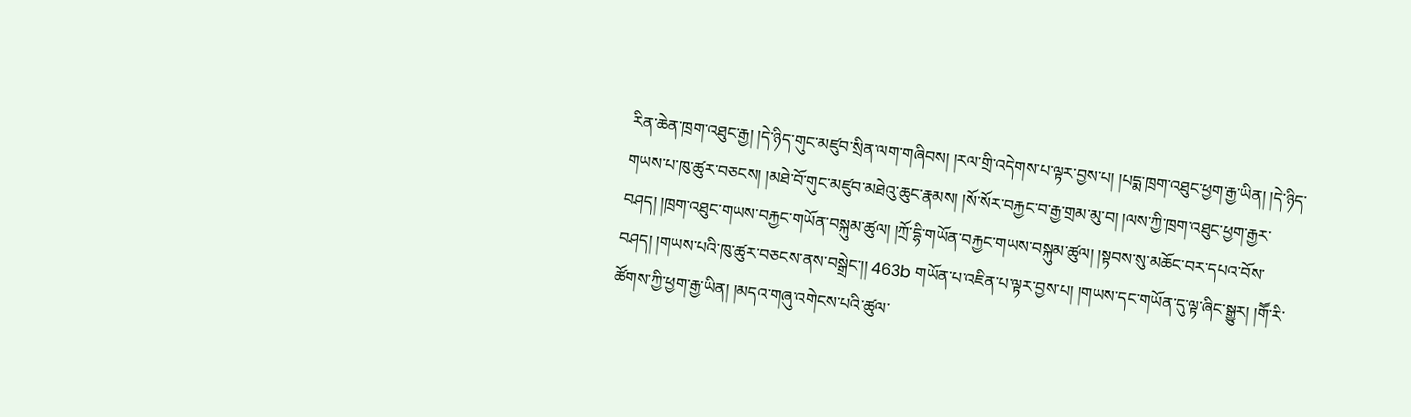རིན་ཆེན་ཁྲག་འཐུང་རྒྱ། །དེ་ཉིད་གུང་མཛུབ་སྲིན་ལག་གཞིབས། །རལ་གྲི་འདེགས་པ་ལྟར་བྱས་པ། །པདྨ་ཁྲག་འཐུང་ཕྱག་རྒྱ་ཡིན། །དེ་ཉིད་གཡས་པ་ཁུ་ཚུར་བཅངས། །མཐེ་བོ་གུང་མཛུབ་མཐེའུ་ཆུང་རྣམས། །སོ་སོར་བརྐྱང་བ་རྒྱ་གྲམ་མུ་བ། །ལས་ཀྱི་ཁྲག་འཐུང་ཕྱག་རྒྱར་བཤད། །ཁྲག་འཐུང་གཡས་བརྐྱང་གཡོན་བསྐུམ་ཚུལ། །ཀྲོ་དྷི་གཡོན་བརྐྱང་གཡས་བསྐུམ་ཚུལ། །སྟབས་སུ་མཆོང་བར་དཔའ་བོས་བཤད། །གཡས་པའི་ཁུ་ཚུར་བཅངས་ནས་བསྒྲེང་།། 463b གཡོན་པ་འཇིན་པ་ལྟར་བྱས་པ། །གཡས་དང་གཡོན་དུ་ལྟ་ཞིང་སྒྱུར། །གཽ་རི་ཚོགས་ཀྱི་ཕྱག་རྒྱ་ཡིན། །མདའ་གཞུ་འགེངས་པའི་ཚུལ་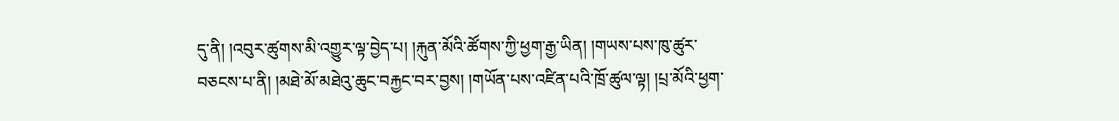དུ་ནི། །འབུར་ཚུགས་མི་འགྱུར་ལྟ་བྱེད་པ། །རྐུན་མོའི་ཚོགས་ཀྱི་ཕྱག་རྒྱ་ཡིན། །གཡས་པས་ཁུ་ཚུར་བཅངས་པ་ནི། །མཐེ་མོ་མཐེའུ་ཆུང་བརྐྱང་བར་བྱས། །གཡོན་པས་འཛིན་པའི་ཁྲོ་ཚུལ་ལྟ། །པྲ་མོའི་ཕྱག་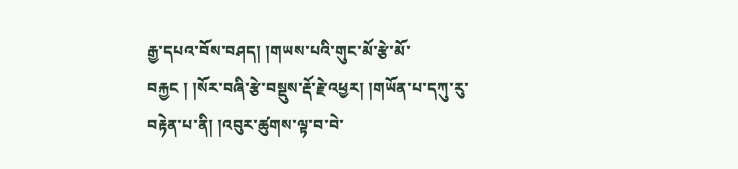རྒྱ་དཔའ་བོས་བཤད། །གཡས་པའི་གུང་མོ་རྩེ་མོ་བརྐྱང ། །སོར་བཞི་རྩེ་བསྡུས་རྡོ་རྗེ་འཕྱར། །གཡོན་པ་དཀུ་རུ་བརྟེན་པ་ནི། །འབུར་ཚུགས་ལྟ་བ་བེ་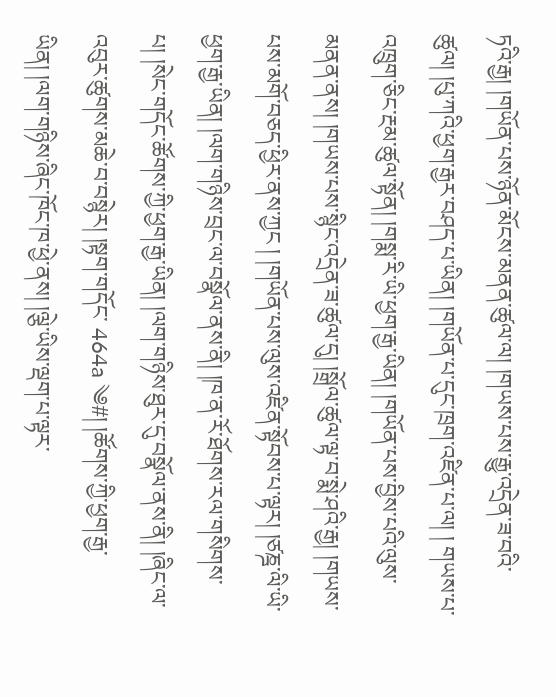ཏའི་རྒྱ། །གཡོན་པས་ཉོན་མོངས་མནན་ཚུལ་ལ། །གཡས་པས་རྒྱུ་འདྲེན་ཟ་བའི་ཚུལ། །པུ་ཀའི་ཕྱག་རྒྱར་བཤད་པ་ཡིན། །གཡོན་པ་དུང་ཁྲག་འཛིན་པ་ལ། ། གཡས་པ་འཁྲུག་ཅིང་རྔམ་ཚུལ་སྟོན། །གསྨ་རི་ཡི་ཕྱག་རྒྱ་ཡིན། །གཡོན་པས་བྱིས་པའི་ལུས་མནན་ནས། །གཡས་པས་སྙིང་འདྲེན་ཟ་ཚུལ་དུ། །སྒྲོལ་ཚུལ་ལྟ་བ་སྨེ་ཤའི་རྒྱ། །གཡས་པས་མགོ་བཅད་ཕྱིར་ནས་ཀྱང ། །གཡོན་པས་ལུས་འཛིན་སྟོབས་པ་ལྟར། །ཙཎྜ་ལི་ཡི་ཕྱག་རྒྱ་ཡིན། །ལག་གཉིས་བྲང་ལ་བསྣོལ་ནས་ནི། །ཁ་ན་རོ་ཐོགས་རལ་གསིགས་པ། །སེང་གདོང་ཚོགས་ཀྱི་ཕྱག་རྒྱ་ཡིན། །ལག་གཉིས་ཐུར་དུ་བསྣོལ་ནས་ནི། །ཞིང་ལ་འབུར་ཚུགས་མཆེ་བ་བསྙེར། །སྟག་གདོང་ 464a ༄#། །ཚོགས་ཀྱི་ཕྱག་རྒྱ་ཡིན། །ལག་གཉིས་ཞིང་ཁོང་ཁ་ཕྱེ་ནས། །ལྕེ་ཡིས་ལྡག་པ་ལྟར་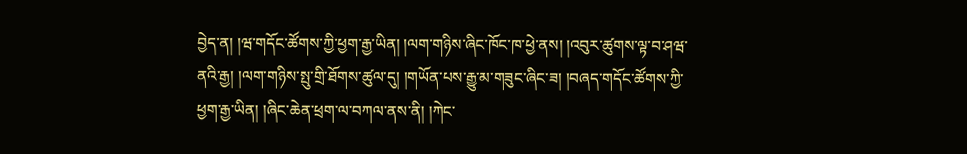བྱེད་ན། །ཝ་གདོང་ཚོགས་ཀྱི་ཕྱག་རྒྱ་ཡིན། །ལག་གཉིས་ཞིང་ཁོང་ཁ་ཕྱེ་ནས། །འབུར་ཚུགས་ལྟ་བ་ཤཝ་ནའི་རྒྱ། །ལག་གཉིས་སྤུ་གྲི་ཐོགས་ཚུལ་དུ། །གཡོན་པས་རྒྱུ་མ་གཟུང་ཞིང་ཟ། །བཞད་གདོང་ཚོགས་ཀྱི་ཕྱག་རྒྱ་ཡིན། །ཞིང་ཆེན་ཕྲག་ལ་བཀལ་ནས་ནི། །ཀེང་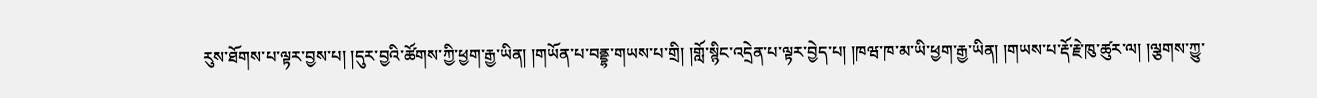རུས་ཐོགས་པ་ལྟར་བྱས་པ། །དུར་བྱའི་ཚོགས་ཀྱི་ཕྱག་རྒྱ་ཡིན། །གཡོན་པ་བནྡྷ་གཡས་པ་གྲི། །གློ་སྙིང་འདྲེན་པ་ལྟར་བྱེད་པ། །ཁཝ་ཁ་མ་ཡི་ཕྱག་རྒྱ་ཡིན། །གཡས་པ་རྡོ་རྗེ་ཁུ་ཚུར་ལ། །ལྕགས་ཀྱུ་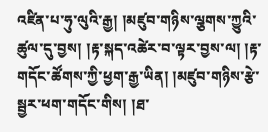འཛིན་པ་ཧུ་ལུའི་རྒྱ། །མཛུབ་གཉིས་ལྕགས་ཀྱུའི་ཚུལ་དུ་བྱས། །རྟ་སྐད་འཚེར་བ་ལྟར་བྱས་ལ། །རྟ་གདོང་ཚོགས་ཀྱི་ཕྱག་རྒྱ་ཡིན། །མཛུབ་གཉིས་རྩེ་སྦྱར་ཕག་གདོང་གིས། །ཐ་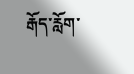རྒོད་རློག་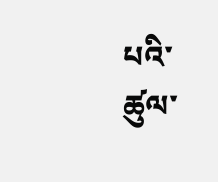པའི་ཚུལ་